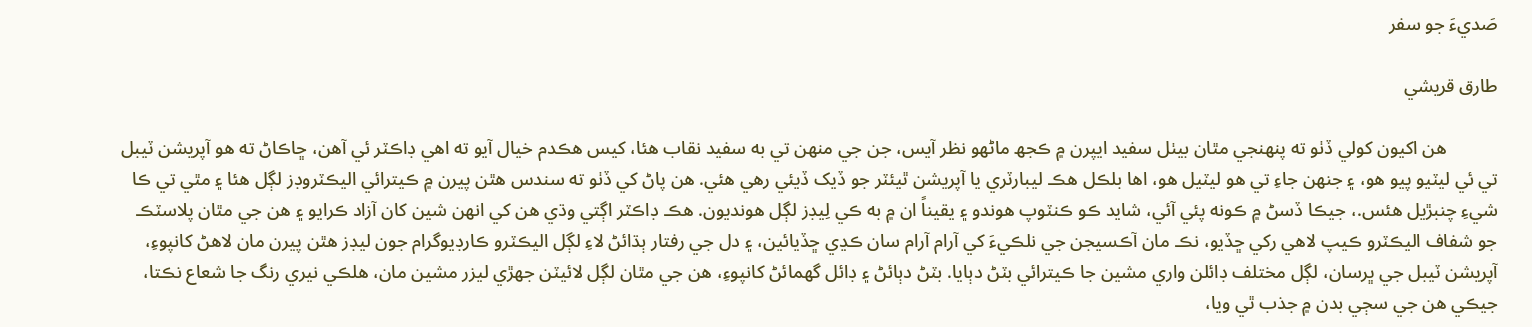صَديءَ جو سفر

طارق قريشي

           ھن اکيون کولي ڏٺو ته پنھنجي مٿان بيٺل سفيد ايپرن ۾ ڪجھ ماڻھو نظر آيس، جن جي منھن تي به سفيد نقاب ھئا، کيس ھڪدم خيال آيو ته اھي ڊاڪٽر ئي آھن، ڇاڪاڻ ته ھو آپريشن ٽيبل تي ئي ليٽيو پيو ھو، ۽ جنھن جاءِ تي ھو ليٽيل ھو، اھا بلڪل ھڪ ليبارٽري يا آپريشن ٿيئٽر جو ڏيک ڏيئي رھي ھئي. ھن پاڻ کي ڏٺو ته سندس ھٿن پيرن ۾ ڪيترائي اليڪٽروڊز لڳل ھئا ۽ مٿي تي ڪا شيءِ چنبڙيل ھئس.، جيڪا ڏسڻ ۾ ڪونه پئي آئي، شايد ڪو ڪنٽوپ ھوندو ۽ يقيناً ان ۾ به ڪي لِيڊز لڳل ھونديون. ھڪ ڊاڪٽر اڳتي وڌي ھن کي انھن شين کان آزاد ڪرايو ۽ ھن جي مٿان پلاسٽڪ جو شفاف اليڪٽرو ڪيپ لاھي رکي ڇڏيو، نڪ مان آڪسيجن جي نلڪيءَ کي آرام آرام سان ڪڍي ڇڏيائين، ۽ دل جي رفتار ٻڌائڻ لاءِ لڳل اليڪٽرو ڪارڊيوگرام جون ليڊز ھٿن پيرن مان لاھڻ کانپوءِ، آپريشن ٽيبل جي ڀرسان، لڳل مختلف ڊائلن واري مشين جا ڪيترائي بٽڻ دٻايا. بٽڻ دٻائڻ ۽ ڊائل گھمائڻ کانپوءِ، ھن جي مٿان لڳل لائيٽن جھڙي ليزر مشين مان، ھلڪي نيري رنگ جا شعاع نڪتا، جيڪي ھن جي سڄي بدن ۾ جذب ٿي ويا،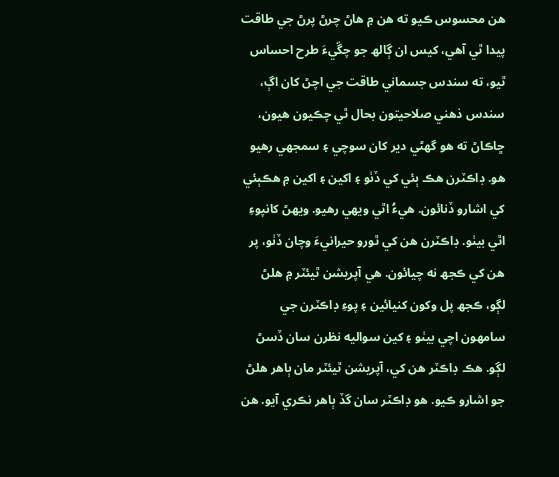ھن محسوس ڪيو ته ھن ۾ ھاڻ چرڻ پرڻ جي طاقت پيدا ٿي آھي، کيس ان ڳالھ جو چڱيءَ طرح احساس ٿيو، ته سندس جسماني طاقت جي اچڻ کان اڳ، سندس ذھني صلاحيتون بحال ٿي چڪيون ھيون، ڇاڪاڻ ته ھو گھڻي دير کان سوچي ۽ سمجھي رھيو ھو. ڊاڪٽرن ھڪ ٻئي کي ڏٺو ۽ اکين ۽ اکين ۾ ھڪٻئي کي اشارو ڏنائون. ھيءُ اٿي ويھي رھيو. ويھڻ کانپوءِ اٿي بيٺو. ڊاڪٽرن ھن کي ٿورو حيرانيءَ وچان ڏٺو، پر ھن کي ڪجھ نه چيائون. ھي آپريشن ٿيئٽر ۾ ھلڻ لڳو، ڪجھ پل وکون کنيائين ۽ پوءِ ڊاڪٽرن جي سامھون اچي بيٺو ۽ کين سواليه نظرن سان ڏسڻ لڳو. ھڪ ڊاڪٽر ھن کي، آپريشن ٿيئٽر مان ٻاھر ھلڻ جو اشارو ڪيو. ھو ڊاڪٽر سان گڏ ٻاھر نڪري آيو. ھن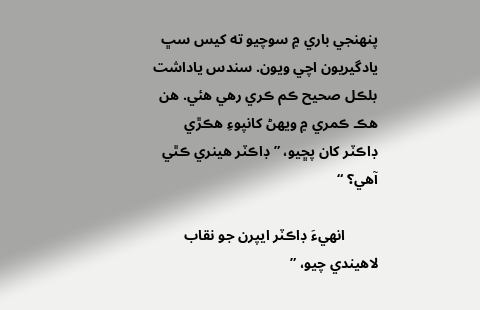پنھنجي باري ۾ سوچيو ته کيس سڀ يادگيريون اچي ويون. سندس ياداشت بلڪل صحيح ڪم ڪري رھي ھئي. ھن ھڪ ڪمري ۾ ويھڻ کانپوءِ ھڪڙي ڊاڪٽر کان پڇيو، ” ڊاڪٽر ھينري ڪٿي آھي؟ “

         انھيءَ ڊاڪٽر ايپرن جو نقاب لاھيندي چيو، ”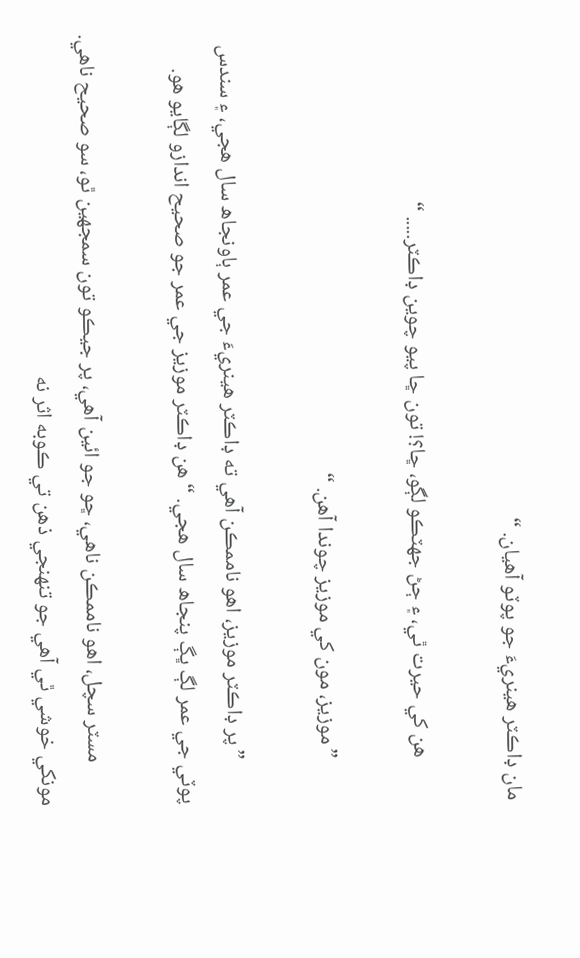مان ڊاڪٽر ھينريءَ جو پوٽو آھيان. “

         ھن کي حيرت ٿي، ۽ ڄڻ جھٽڪو لڳو، ڇا؟! تون ڇا پيو چوين ڊاڪٽر..... “

         ” موزيز، مون کي موزيز چوندا آھن. “

         ” پر ڊاڪٽر موزيز، اھو ناممڪن آھي ته ڊاڪٽر ھينريءَ جي عمر ٻاونجاھ سال ھجي، ۽ سندس پوٽي جي عمر لڳ ڀڳ پنجاھ سال ھجي. “ ھن ڊاڪٽر موزيز جي عمر جو صحيح اندازو لڳايو ھو.

         مسٽر سچل، اھو ناممڪن ناھي، ڇو جو ائين آھي، پر جيڪو تون سمجھين ٿو، سو صحيح ناھي. مونکي خوشي ٿي آھي جو تنھنجي ذھن تي ڪوبه اثر نه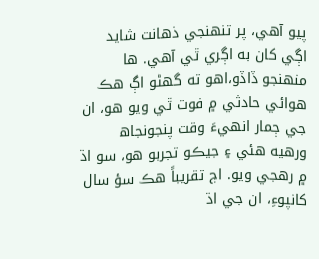پيو آھي، پر تنھنجي ذھانت شايد اڳي کان به اڳري ٿي آھي. ھا منھنجو ڏاڏو،اھو ته گھڻو اڳ ھڪ ھوائي حادثي ۾ فوت ٿي ويو ھو، ان جي ڄمار انھيءَ وقت پنجونجاھ ورھيه ھئي ۽ جيڪو تجربو ھو، سو اڌ ۾ رھجي ويو. اڄ تقريباً ھڪ سؤ سال کانپوءِ، ان جي اڌ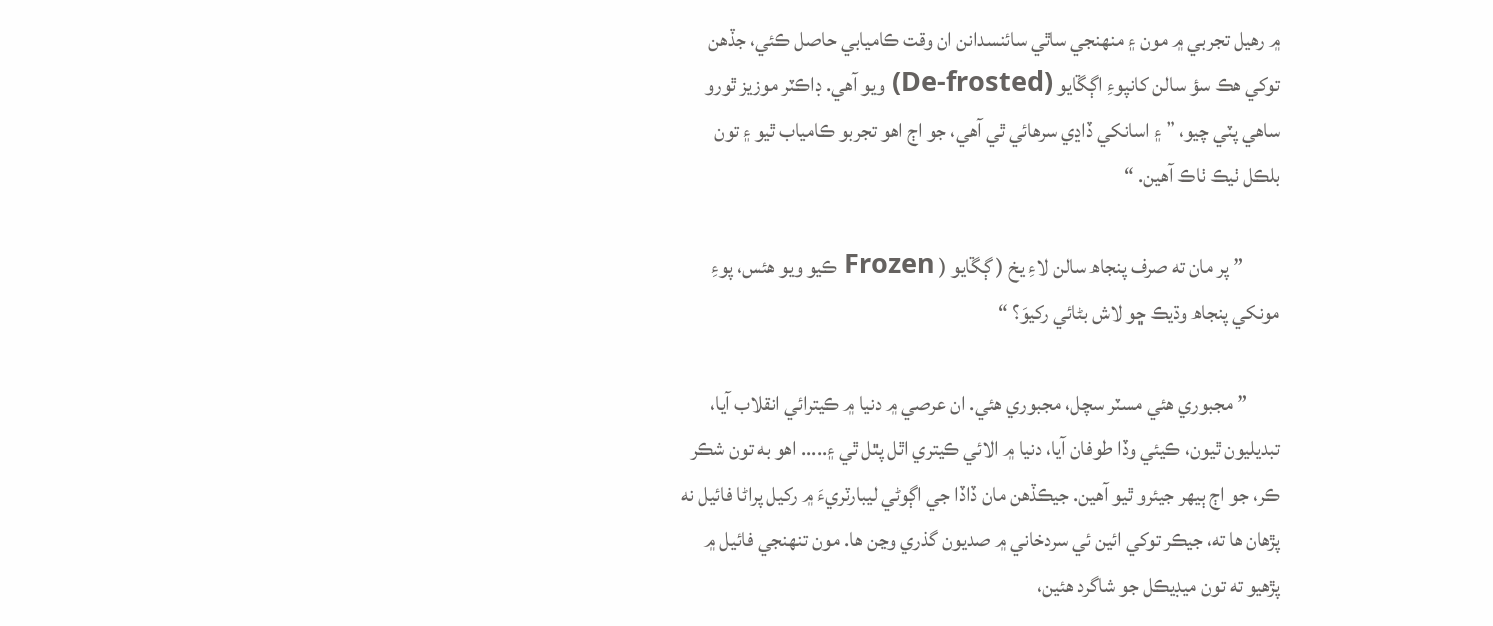۾ رھيل تجربي ۾ مون ۽ منھنجي ساٿي سائنسدانن ان وقت ڪاميابي حاصل ڪئي، جڏھن توکي ھڪ سؤ سالن کانپوءِ اڳڱايو (De-frosted) ويو آھي. ڊاڪٽر موزيز ٿورو ساھي پٽي چيو، ” ۽ اسانکي ڏاڍي سرھائي ٿي آھي، جو اڄ اھو تجربو ڪامياب ٿيو ۽ تون بلڪل ٺيڪ ٺاڪ آھين. “

         ” پر مان ته صرف پنجاھ سالن لاءِ يخ ( ڳڱايو ( Frozen ڪيو ويو ھئس، پوءِ مونکي پنجاھ وڌيڪ ڇو لاش بڻائي رکيوَ؟ “

        ” مجبوري ھئي مسٽر سچل، مجبوري ھئي. ان عرصي ۾ دنيا ۾ ڪيترائي انقلاب آيا، تبديليون ٿيون، ڪيئي وڏا طوفان آيا، دنيا ۾ الائي ڪيتري اٿل پٿل ٿي ۽..... اھو به تون شڪر ڪر، جو اڄ ٻيھر جيئرو ٿيو آھين. جيڪڏھن مان ڏاڏا جي اڳوڻي ليبارٽريءَ ۾ رکيل پراڻا فائيل نه پڙھان ھا ته، جيڪر توکي ائين ئي سردخاني ۾ صديون گذري وڃن ھا. مون تنھنجي فائيل ۾ پڙھيو ته تون ميڊيڪل جو شاگرد ھئين،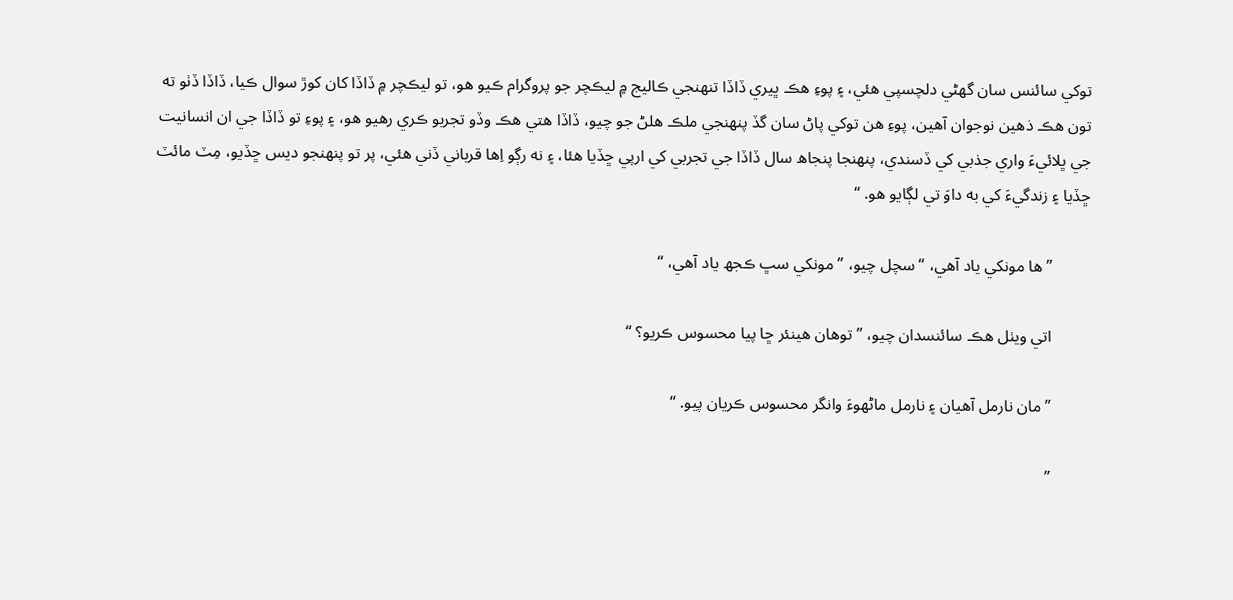توکي سائنس سان گھڻي دلچسپي ھئي، ۽ پوءِ ھڪ ڀيري ڏاڏا تنھنجي ڪاليج ۾ ليڪچر جو پروگرام ڪيو ھو، تو ليڪچر ۾ ڏاڏا کان کوڙ سوال ڪيا، ڏاڏا ڏٺو ته تون ھڪ ذھين نوجوان آھين، پوءِ ھن توکي پاڻ سان گڏ پنھنجي ملڪ ھلڻ جو چيو، ڏاڏا ھتي ھڪ وڏو تجربو ڪري رھيو ھو، ۽ پوءِ تو ڏاڏا جي ان انسانيت جي ڀلائيءَ واري جذبي کي ڏسندي، پنھنجا پنجاھ سال ڏاڏا جي تجربي کي ارپي ڇڏيا ھئا، ۽ نه رڳو اِھا قرباني ڏني ھئي، پر تو پنھنجو ديس ڇڏيو، مِٽ مائٽ ڇڏيا ۽ زندگيءَ کي به داوَ تي لڳايو ھو. “

         ” ھا مونکي ياد آھي، “ سچل چيو، ” مونکي سڀ ڪجھ ياد آھي، “

         اتي ويٺل ھڪ سائنسدان چيو، ” توھان ھينئر ڇا پيا محسوس ڪريو؟ “

         ” مان نارمل آھيان ۽ نارمل ماڻھوءَ وانگر محسوس ڪريان پيو. “

         ”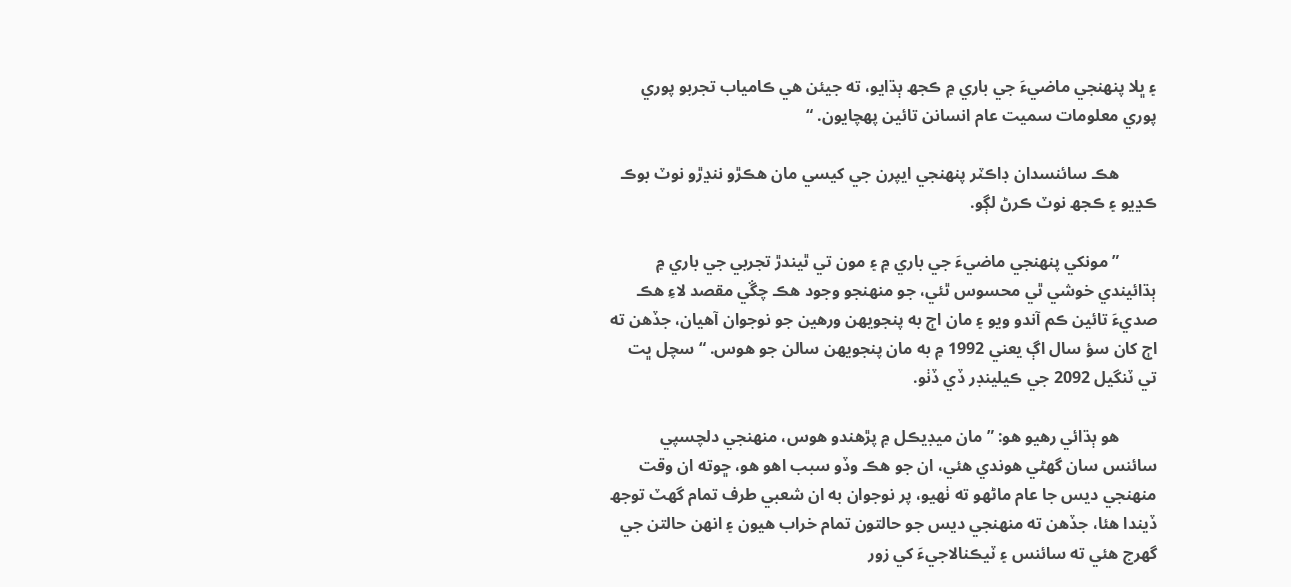۽ ڀلا پنھنجي ماضيءَ جي باري ۾ ڪجھ ٻڌايو، ته جيئن ھي ڪامياب تجربو پوري پوري معلومات سميت عام انسانن تائين پھچايون. “

         ھڪ سائنسدان ڊاڪٽر پنھنجي ايپرن جي کيسي مان ھڪڙو ننڍڙو نوٽ بوڪ ڪڍيو ۽ ڪجھ نوٽ ڪرڻ لڳو.

         ” مونکي پنھنجي ماضيءَ جي باري ۾ ۽ مون تي ٿيندڙ تجربي جي باري ۾ ٻڌائيندي خوشي ٿي محسوس ٿئي، جو منھنجو وجود ھڪ چڱي مقصد لاءِ ھڪ صديءَ تائين ڪم آندو ويو ۽ مان اڄ به پنجويھن ورھين جو نوجوان آھيان، جڏھن ته اڄ کان سؤ سال اڳ يعني 1992 ۾ به مان پنجويھن سالن جو ھوس. “ سچل ڀت تي ٽنگيل 2092 جي ڪيلينڊر ڏي ڏٺو.

         ھو ٻڌائي رھيو ھو: ” مان ميڊيڪل ۾ پڙھندو ھوس، منھنجي دلچسپي سائنس سان گھڻي ھوندي ھئي، ان جو ھڪ وڏو سبب اھو ھو، ڇوته ان وقت منھنجي ديس جا عام ماڻھو ته ٺھيو، پر نوجوان به ان شعبي طرف تمام گھٽ توجھ ڏيندا ھئا، جڏھن ته منھنجي ديس جو حالتون تمام خراب ھيون ۽ انھن حالتن جي گھرج ھئي ته سائنس ۽ ٽيڪنالاجيءَ کي زور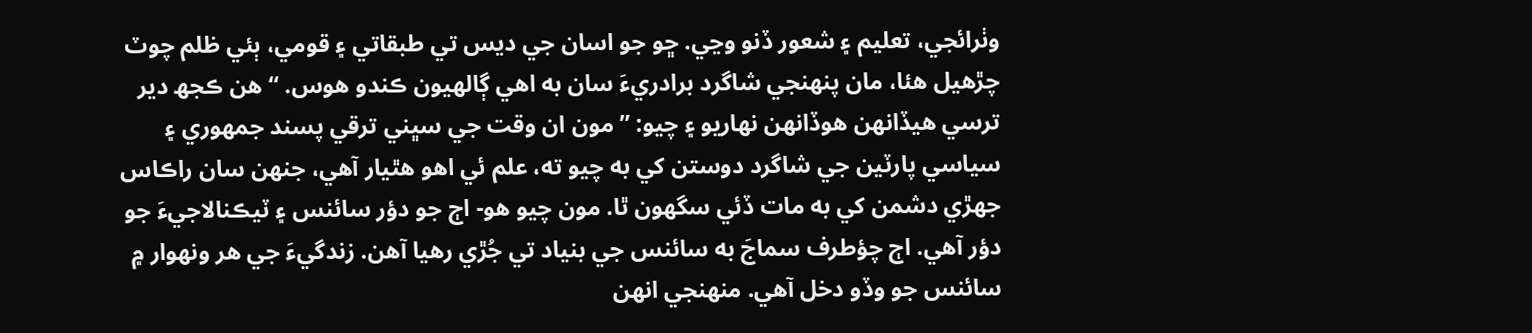وٺرائجي، تعليم ۽ شعور ڏنو وڃي. ڇو جو اسان جي ديس تي طبقاتي ۽ قومي، ٻئي ظلم چوٽ چڙھيل ھئا، مان پنھنجي شاگرد برادريءَ سان به اھي ڳالھيون ڪندو ھوس. “ ھن ڪجھ دير ترسي ھيڏانھن ھوڏانھن نھاريو ۽ چيو: ” مون ان وقت جي سڀني ترقي پسند جمھوري ۽ سياسي پارٽين جي شاگرد دوستن کي به چيو ته، علم ئي اھو ھٿيار آھي، جنھن سان راڪاس جھڙي دشمن کي به مات ڏئي سگھون ٿا. مون چيو ھو- اڄ جو دؤر سائنس ۽ ٽيڪنالاجيءَ جو دؤر آھي. اڄ چؤطرف سماجَ به سائنس جي بنياد تي جُڙي رھيا آھن. زندگيءَ جي ھر ونھوار ۾ سائنس جو وڏو دخل آھي. منھنجي انھن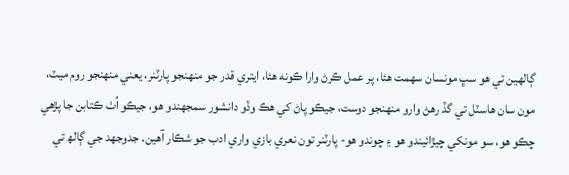ڳالھين تي ھو سڀ مونسان سھمت ھئا، پر عمل ڪرڻ وارا ڪونه ھئا، ايتري قدر جو منھنجو پارٽنر، يعني منھنجو روم ميٽ، مون سان ھاسٽل تي گڏ رھڻ وارو منھنجو دوست، جيڪو پاڻ کي ھڪ وڏو دانشور سمجھندو ھو، جيڪو اُٺ ڪتابن جا پڙھي چڪو ھو، سو مونکي چيڙائيندو ھو ۽ چوندو ھو- پارٽنر تون نعري بازي واري ادب جو شڪار آھين. جدوجھد جي ڳالھ تي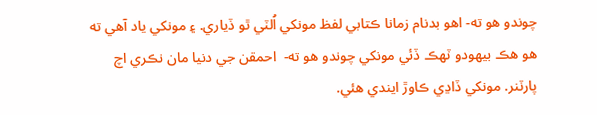چوندو ھو ته- اھو بدنام زمانا ڪتابي لفظ مونکي اُلٽي ٿو ڏياري. ۽ مونکي ياد آھي ته ھو ھڪ بيھودو ٽھڪ ڏئي مونکي چوندو ھو ته-  احمقن جي دنيا مان نڪري اچ پارٽنر. مونکي ڏاڍي ڪاوڙ ايندي ھئي.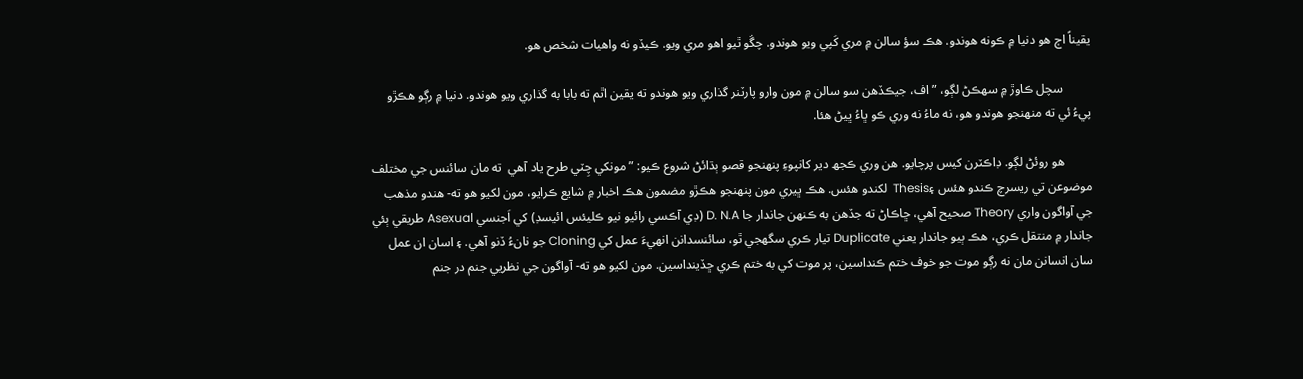يقيناً اڄ ھو دنيا ۾ ڪونه ھوندو. ھڪ سؤ سالن ۾ مري کَپي ويو ھوندو. چڱو ٿيو اھو مري ويو. ڪيڏو نه واھيات شخص ھو.

         سچل ڪاوڙ ۾ سھڪڻ لڳو، ” اف، جيڪڏھن سو سالن ۾ مون وارو پارٽنر گذاري ويو ھوندو ته يقين اٿم ته بابا به گذاري ويو ھوندو. دنيا ۾ رڳو ھڪڙو پيءُ ئي ته منھنجو ھوندو ھو، نه ماءُ نه وري ڪو ڀاءُ ڀيڻ ھئا.

         ھو روئڻ لڳو. ڊاڪٽرن کيس پرچايو. ھن وري ڪجھ دير کانپوءِ پنھنجو قصو ٻڌائڻ شروع ڪيو: ” مونکي چِٽي طرح ياد آھي  ته مان سائنس جي مختلف موضوعن تي ريسرچ ڪندو ھئس ۽Thesis  لکندو ھئس. ھڪ ڀيري مون پنھنجو ھڪڙو مضمون ھڪ اخبار ۾ شايع ڪرايو، مون لکيو ھو ته- ھندو مذھب جي آواگون واري Theory صحيح آھي، ڇاڪاڻ ته جڏھن به ڪنھن جاندار جا D. N.A (ڊي آڪسي رائيو نيو ڪليئس ائيسڊ) کي اَجنسي Asexual طريقي ٻئي جاندار ۾ منتقل ڪري، ھڪ ٻيو جاندار يعني Duplicate تيار ڪري سگھجي ٿو، سائنسدانن انھيءَ عمل کي Cloning جو نانءُ ڏنو آھي. ۽ اسان ان عمل سان انسانن مان نه رڳو موت جو خوف ختم ڪنداسين، پر موت کي به ختم ڪري ڇڏينداسين. مون لکيو ھو ته- آواگون جي نظريي جنم در جنم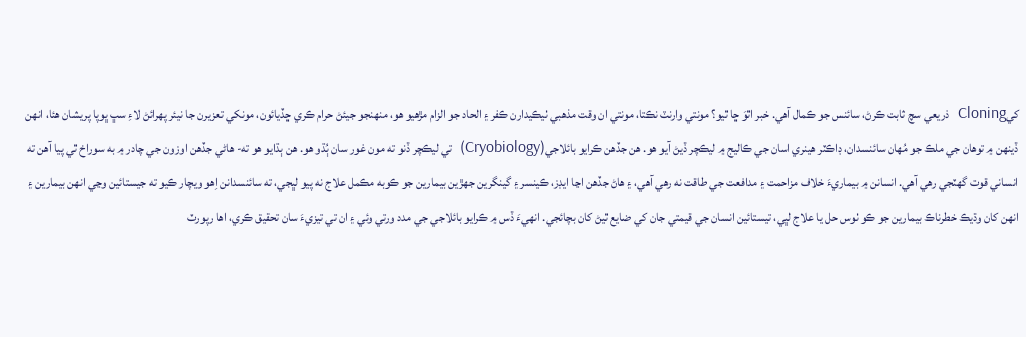کيCloning  ذريعي سچ ثابت ڪرڻ، سائنس جو ڪمال آھي. خبر اٿوَ ڇا ٿيو؟ مونتي وارنٽ نڪتا، مونتي ان وقت مذھبي ٺيڪيدارن ڪفر ۽ الحاد جو الزام مڙھيو ھو، منھنجو جيئڻ حرام ڪري ڇڏيائون، مونکي تعزيرن جا نيئر پھرائڻ لاءِ سڀ ڀوپا پريشان ھئا، انھن ڏينھن ۾ توھان جي ملڪ جو مُھان سائنسدان، ڊاڪٽر ھينري اسان جي ڪاليج ۾ ليڪچر ڏيڻ آيو ھو. ھن جڏھن ڪرايو بائلاجي(Cryobiology)  تي ليڪچر ڏنو ته مون غور سان ٻُڌو ھو. ھن ٻڌايو ھو ته- ھاڻي جڏھن اوزون جي چادر ۾ به سوراخ ٿي پيا آھن ته انساني قوت گھٽجي رھي آھي. انسانن ۾ بيماريءَ خلاف مزاحمت ۽ مدافعت جي طاقت نه رھي آھي، ۽ ھاڻ جڏھن اڃا ايڊز، ڪينسر ۽ گينگرين جھڙين بيمارين جو ڪوبه مڪمل علاج نه پيو لڀجي، ته سائنسدانن اِھو ويچار ڪيو ته جيستائين وڃي انھن بيمارين ۽ انھن کان وڌيڪ خطرناڪ بيمارين جو ڪو ٺوس حل يا علاج لڀي، تيستائين انسان جي قيمتي جان کي ضايع ٿيڻ کان بچائجي. انھيءَ ڏس ۾ ڪرايو بائلاجي جي مدد ورتي وئي ۽ ان تي تيزيءَ سان تحقيق ڪري، اھا رپورٽ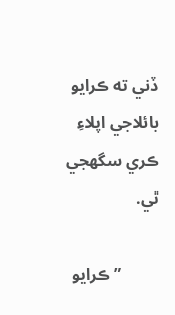ڏني ته ڪرايو بائلاجي اپلاءِ ڪري سگھجي ٿي.

         ” ڪرايو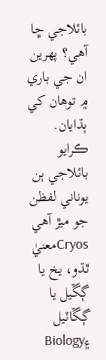بائلاجي ڇا آھي؟ پھرين ان جي باري ۾ توھان کي ٻڌايان. ڪرايو بائلاجي ٻن يوناني لفظن جو ميڙ آھي Cryosمعنيٰ ٿڌو، يخ يا ڳڱيل يا ڳڱاٽيل ۽Biology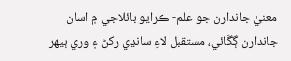معنيٰ جاندارن جو علم- ڪرايو بائلاجي ۾ اسان جاندارن ڳڱائي، مستقبل لاءِ سانڍي رکڻ ۽ وري ٻيھر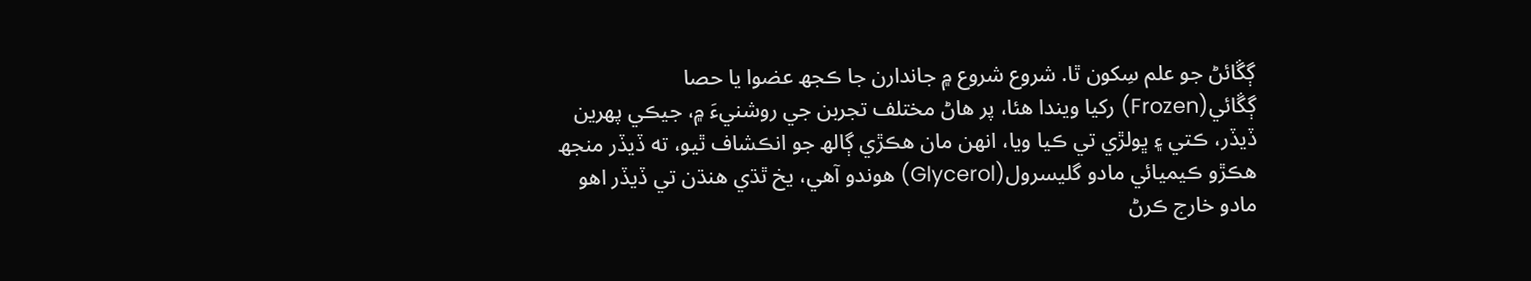ڳڱائڻ جو علم سِکون ٿا. شروع شروع ۾ جاندارن جا ڪجھ عضوا يا حصا ڳڱائي(Frozen) رکيا ويندا ھئا، پر ھاڻ مختلف تجربن جي روشنيءَ ۾، جيڪي پھرين ڏيڏر، ڪتي ۽ ڀولڙي تي ڪيا ويا، انھن مان ھڪڙي ڳالھ جو انڪشاف ٿيو، ته ڏيڏر منجھ ھڪڙو ڪيميائي مادو گليسرول(Glycerol) ھوندو آھي، يخ ٿڌي ھنڌن تي ڏيڏر اھو مادو خارج ڪرڻ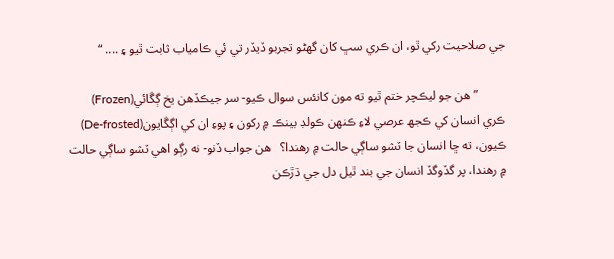جي صلاحيت رکي ٿو، ان ڪري سڀ کان گھڻو تجربو ڏيڏر تي ئي ڪامياب ثابت ٿيو ۽ .... “

         ” ھن جو ليڪچر ختم ٿيو ته مون کانئس سوال ڪيو- سر جيڪڏھن يخ ڳڱائي(Frozen) ڪري انسان کي ڪجھ عرصي لاءِ ڪنھن ڪولڊ بينڪ ۾ رکون ۽ پوءِ ان کي اڳڱايون(De-frosted)  ڪيون، ته ڇا انسان جا ٽشو ساڳي حالت ۾ رھندا؟   ھن جواب ڏنو- نه رڳو اھي ٽشو ساڳي حالت ۾ رھندا، پر گڏوگڏ انسان جي بند ٿيل دل جي ڌڙڪن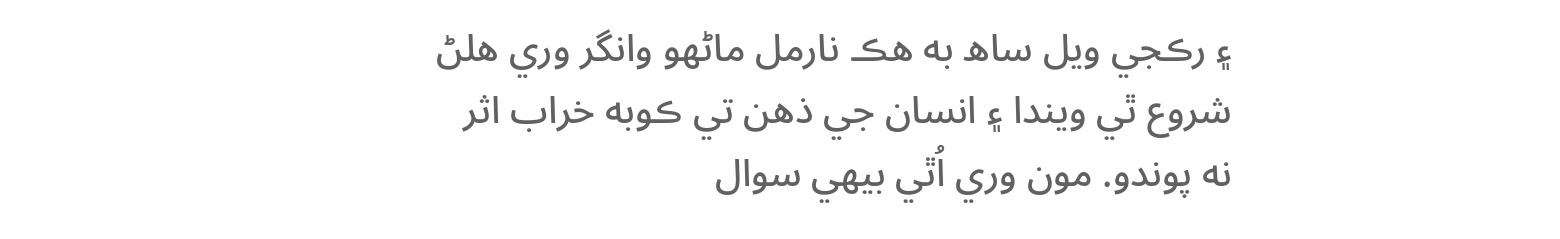۽ رڪجي ويل ساھ به ھڪ نارمل ماڻھو وانگر وري ھلڻ شروع ٿي ويندا ۽ انسان جي ذھن تي ڪوبه خراب اثر نه پوندو. مون وري اُٿي بيھي سوال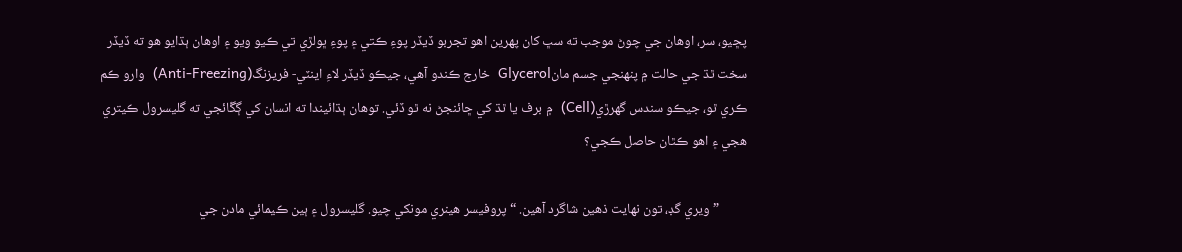پڇيو، سر، اوھان جي چوڻ موجب ته سڀ کان پھرين اھو تجربو ڏيڏر پوءِ ڪتي ۽ پوءِ ڀولڙي تي ڪيو ويو ۽ اوھان ٻڌايو ھو ته ڏيڏر سخت ٿڌ جي حالت ۾ پنھنجي جسم مانGlycerol  خارج ڪندو آھي، جيڪو ڏيڏر لاءِ اينٽي- فريزنگ(Anti-Freezing)  وارو ڪم ڪري ٿو، جيڪو سندس گھرڙي(Cell)  ۾ برف يا ٿڌ کي ڇائنجڻ نه ٿو ڏئي. توھان ٻڌائيندا ته انسان کي ڳڱائجي ته گليسرول ڪيتري ھجي ۽ اھو ڪٿان حاصل ڪجي؟

         ” ويري گڊ، تون نھايت ذھين شاگرد آھين. “ پروفيسر ھينري مونکي چيو. گليسرول ۽ ٻين ڪيمائي مادن جي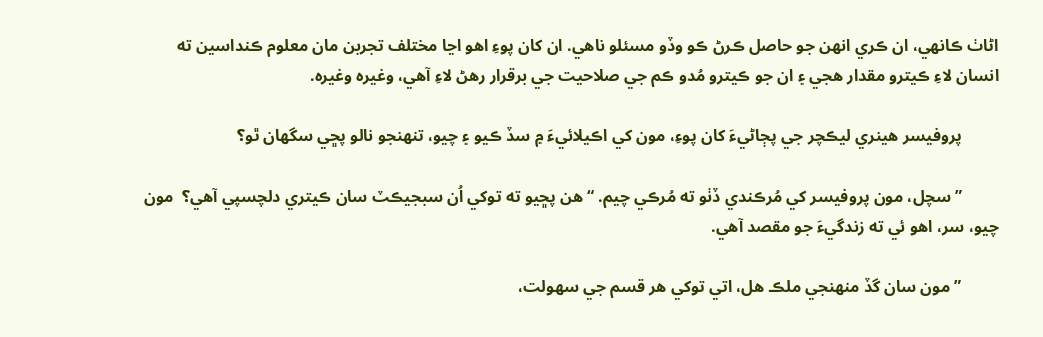اڻاٺ ڪانھي، ان ڪري انھن جو حاصل ڪرڻ ڪو وڏو مسئلو ناھي. ان کان پوءِ اھو اڃا مختلف تجربن مان معلوم ڪنداسين ته انسان لاءِ ڪيترو مقدار ھجي ۽ ان جو ڪيترو مُدو ڪم جي صلاحيت جي برقرار رھڻ لاءِ آھي، وغيرہ وغيرہ.

         پروفيسر ھينري ليڪچر جي پڄاڻيءَ کان پوءِ، مون کي اڪيلائيءَ ۾ سڏ ڪيو ۽ چيو، تنھنجو نالو پڇي سگھان ٿو؟

         ” سچل، مون پروفيسر کي مُرڪندي ڏٺو ته مُرڪي چيم. “ ھن پڇيو ته توکي اُن سبجيڪٽ سان ڪيتري دلچسپي آھي؟  مون چيو، سر، اھو ئي ته زندگيءَ جو مقصد آھي.

         ” مون سان گڏ منھنجي ملڪ ھل، اتي توکي ھر قسم جي سھولت،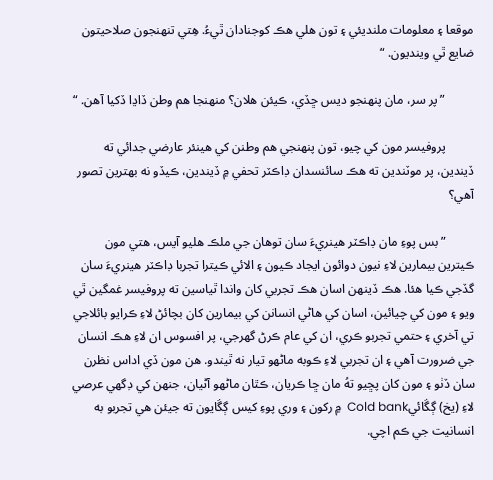موقعا ۽ معلومات ملنديئي ۽ تون ھلي ھڪ کوجنادان ٿيءُ. ھِتي تنھنجون صلاحيتون ضايع ٿي وينديون. “

         ” پر سر، مان پنھنجو ديس ڇڏي، ڪيئن ھلان؟ منھنجا ھم وطن ڏاڍا ڏکيا آھن. “

         پروفيسر مون کي چيو، تون پنھنجي ھم وطنن کي ھينئر عارضي جدائي ته ڏيندين، پر موٽندين ته ھڪ سائنسدان ڊاڪٽر تحفي ۾ ڏيندين، ڪيڏو نه بھترين تصور آھي؟

         ” بس پوءِ مان ڊاڪٽر ھينريءَ سان توھان جي ملڪ ھليو آيس، ھتي مون ڪيترين بيمارين لاءِ نيون دوائون ايجاد ڪيون ۽ الائي ڪيترا تجربا ڊاڪٽر ھينريءَ سان گڏجي ڪيا ھئا. ھڪ ڏينھن اسان ھڪ تجربي کان واندا ٿياسين ته پروفيسر غمگين ٿي ويو ۽ مون کي چيائين، اسان کي ھاڻي انسانن کي بيمارين کان بچائڻ لاءِ ڪرايو بائلاجي تي آخري ۽ حتمي تجربو ڪري، ان کي عام ڪرڻ گھرجي، پر افسوس ان لاءِ ھڪ انسان جي ضرورت آھي ۽ ان تجربي لاءِ ڪوبه ماڻھو تيار نه ٿيندو. ھن مون ڏي اداس نظرن سان ڏٺو ۽ مون کان پڇيو تهُ مان ڇا ڪريان، ڪٿان ماڻھو آڻيان، جنھن کي ڊگھي عرصي لاءِ (يخ) ڳڱائيCold bank  ۾ رکون ۽ وري پوءِ کيس ڳڱايون ته جيئن ھي تجربو به انسانيت جي ڪم اچي.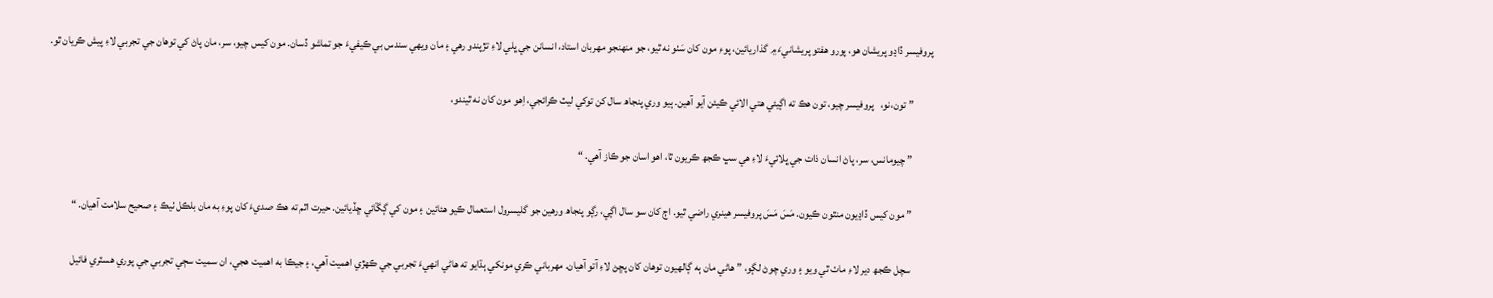پروفيسر ڏاڍو پريشان ھو، پورو ھفتو پريشانيءَ ۾ گذاريائين، پوءِ مون کان سَٺو نه ٿيو، جو منھنجو مھربان استاد، انسانن جي ڀلي لاءِ تڙپندو رھي ۽ مان ويھي سندس بي ڪيفيءَ جو تماشو ڏسان. مون کيس چيو، سر، مان پاڻ کي توھان جي تجربي لاءِ پيش ڪريان ٿو.

         ” تون،نو،   پروفيسر چيو، تون ھڪ ته اڳيئي ھتي الائي ڪيئن آيو آھين. ٻيو وري پنجاھ سال کن توکي ليٽ ڪرائجي، اِھو مون کان نه ٿيندو،

         ” چيومانس، سر، پاڻ انسان ذات جي ڀلائيءَ لاءِ ھي سڀ ڪجھ ڪريون ٿا، اھو اسان جو ڪاز آھي. “

         ” مون کيس ڏاڍيون منٿون ڪيون. مَسَ مَسَ پروفيسر ھينري راضي ٿيو. اڄ کان سو سال اڳي، رڳو پنجاھ ورھين جو گليسرول استعمال ڪيو ھئائين ۽ مون کي ڳڱائي ڇڏيائين. حيرت اٿم ته ھڪ صديءَ کان پوءِ به مان بلڪل ٺيڪ ۽ صحيح سلامت آھيان. “

         سچل ڪجھ دير لاءِ ماٺ ٿي ويو ۽ وري چوڻ لڳو، ” ھاڻي مان ٻه ڳالھيون توھان کان پڇڻ لاءِ آتو آھيان. مھرباني ڪري مونکي ٻڌايو ته ھاڻي انھيءَ تجربي جي ڪھڙي اھميت آھي، ۽ جيڪا به اھميت ھجي، ان سميت سڄي تجربي جي پوري ھسٽري فائيل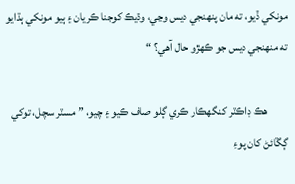مونکي ڏيو، ته مان پنھنجي ديس وڃي، وڌيڪ کوجنا ڪريان ۽ ٻيو مونکي ٻڌايو ته منھنجي ديس جو ڪھڙو حال آھي؟ “

         ھڪ ڊاڪٽر کنگھڪار ڪري ڳلو صاف ڪيو ۽ چيو، ” مسٽر سچل، توکي ڳڱائڻ کان پوءِ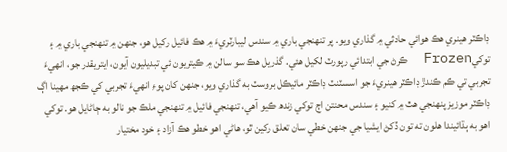ڊاڪٽر ھينري ھڪ ھوائي حادثي ۾ گذاري ويو. پر تنھنجي باري ۾ سندس ليبارٽريءَ ۾ ھڪ فائيل رکيل ھو، جنھن ۾ تنھنجي باري ۾ ۽ توکيFrozen  ڪرڻ جي ابتدائي رپورٽ لکيل ھئي. گذريل ھڪ سو سالن ۾ ڪيتريون ئي تبديليون آيون، ايتريقدر جو، انھيءَ تجربي تي ڪم ڪندڙ ڊاڪٽر ھينريءَ جو اسسٽنٽ ڊاڪٽر مائيڪل بروسٽ به گذاري ويو، جنھن کان پوءِ انھيءَ تجربي کي ڪجھ مھينا اڳ ڊاڪٽر موزيز پنھنجي ھٿ ۾ کنيو ۽ سندس محنتن اڄ توکي زندھ ڪيو آھي، تنھنجي فائيل ۾ تنھنجي ملڪ جو نالو به ڄاڻايل ھو. توکي اھو به ٻڌائيندا ھلون ته تون ڏکڻ ايشيا جي جنھن خطي سان تعلق رکين ٿو، ھاڻي اھو خطو ھڪ آزاد ۽ خود مختيار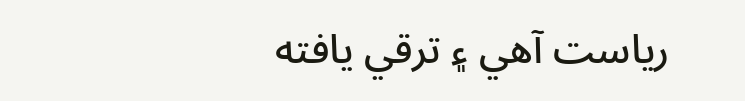رياست آھي ۽ ترقي يافته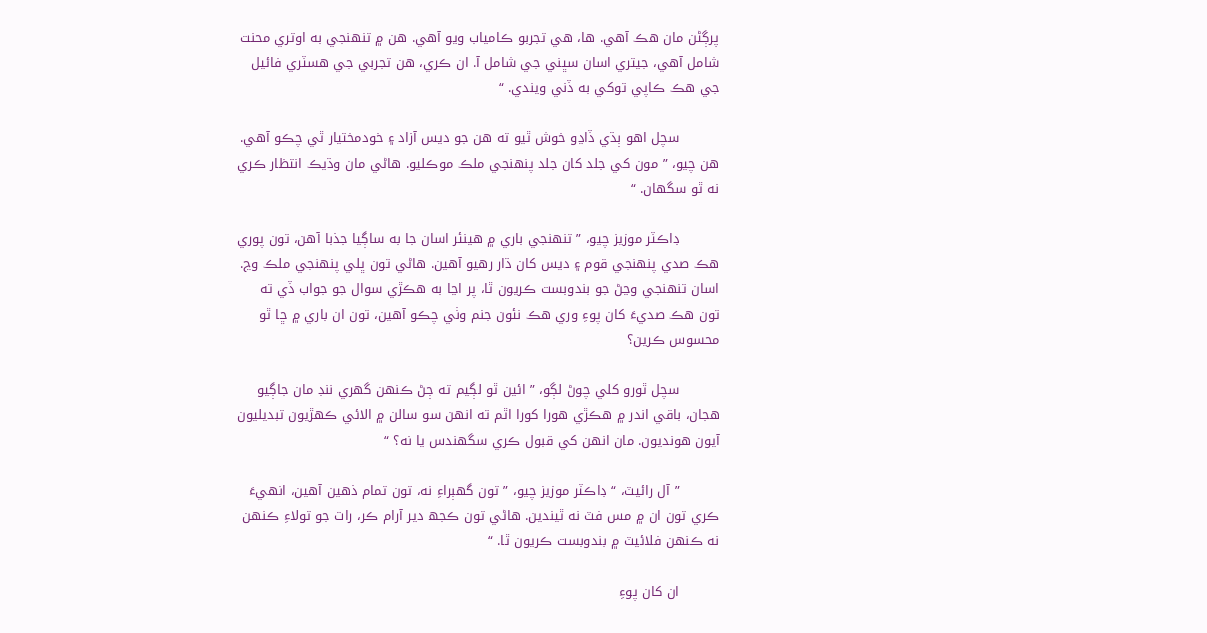پرڳڻن مان ھڪ آھي. ھا، ھي تجربو ڪامياب ويو آھي. ھن ۾ تنھنجي به اوتري محنت شامل آھي، جيتري اسان سڀني جي شامل آ. ان ڪري، ھن تجربي جي ھسٽري فائيل جي ھڪ ڪاپي توکي به ڏني ويندي. “

         سچل اھو ٻڌي ڏاڍو خوش ٿيو ته ھن جو ديس آزاد ۽ خودمختيار ٿي چڪو آھي. ھن چيو، ” مون کي جلد کان جلد پنھنجي ملڪ موڪليو. ھاڻي مان وڌيڪ انتظار ڪري نه ٿو سگھان. “

         ڊاڪٽر موزيز چيو، ” تنھنجي باري ۾ ھينئر اسان جا به ساڳيا جذبا آھن، تون پوري ھڪ صدي پنھنجي قوم ۽ ديس کان ڌار رھيو آھين. ھاڻي تون ڀلي پنھنجي ملڪ وڃ. اسان تنھنجي وڃڻ جو بندوبست ڪريون ٿا، پر اڃا به ھڪڙي سوال جو جواب ڏي ته تون ھڪ صديءَ کان پوءِ وري ھڪ نئون جنم وٺي چڪو آھين، تون ان باري ۾ ڇا ٿو محسوس ڪرين؟

         سچل ٿورو کلي چوڻ لڳو، ” ائين ٿو لڳيم ته ڄڻ ڪنھن گھري ننڊ مان جاڳيو ھجان، باقي اندر ۾ ھڪڙي ھورا کورا اٿم ته انھن سو سالن ۾ الائي ڪھڙيون تبديليون آيون ھونديون. مان انھن کي قبول ڪري سگھندس يا نه؟ “

         ” آل رائيٽ، “ ڊاڪٽر موزيز چيو، ” تون گھٻراءِ نه، تون تمام ذھين آھين، انھيءَ ڪري تون ان ۾ مس فٽ نه ٿيندين. ھاڻي تون ڪجھ دير آرام ڪر، رات جو تولاءِ ڪنھن نه ڪنھن فلائيٽ ۾ بندوبست ڪريون ٿا. “

         ان کان پوءِ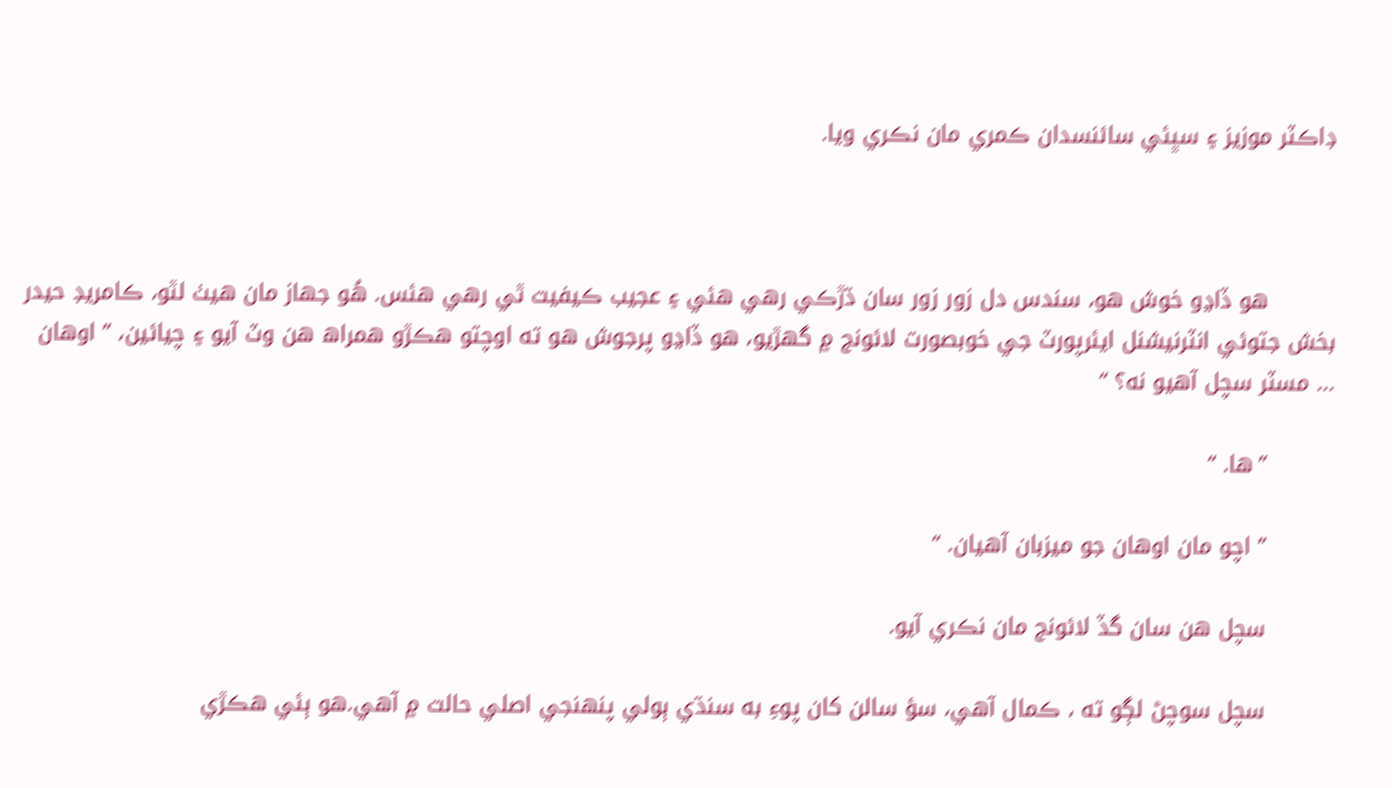ڊاڪٽر موزيز ۽ سڀئي سائنسدان ڪمري مان نڪري ويا.



         ھو ڏاڍو خوش ھو، سندس دل زور زور سان ڌڙڪي رھي ھئي ۽ عجيب ڪيفيت ٿي رھي ھئس. ھُو جھاز مان ھيٺ لٿو، ڪامريڊ حيدر بخش جتوئي انٽرنيشنل ايئرپورٽ جي خوبصورت لائونج ۾ گھڙيو، ھو ڏاڍو پرجوش ھو ته اوچتو ھڪڙو ھمراھ ھن وٽ آيو ۽ چيائين، ” اوھان ... مسٽر سچل آھيو نه؟ “

         ”ھا. “

         ” اچو مان اوھان جو ميزبان آھيان. “

         سچل ھن سان گڏ لائونج مان نڪري آيو.

         سچل سوچڻ لڳو ته ، ڪمال آھي، سؤ سالن کان پوءِ به سنڌي ٻولي پنھنجي اصلي حالت ۾ آھي.ھو ٻئي ھڪڙي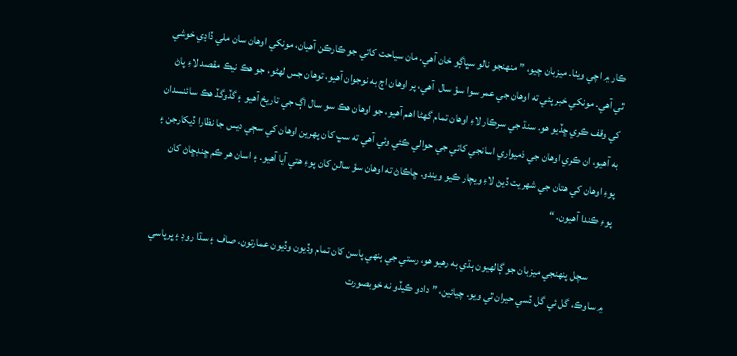ڪار ۾ اچي ويٺا. ميزبان چيو، ” منھنجو نالو سڀاڳو خان آھي. مان سياحت کاتي جو ڪارڪن آھيان، مونکي اوھان سان ملي ڏاڍي خوشي ٿي آھي. مونکي خبر پئي ته اوھان جي عمر سوا سؤ سال  آھي، پر اوھان اڄ به نوجوان آھيو، توھان جس لھڻو، جو ھڪ نيڪ مقصد لاءِ پاڻ کي وقف ڪري ڇڏيو ھو. سنڌ جي سرڪار لاءِ اوھان تمام گھڻا اھم آھيو، جو اوھان ھڪ سو سال اڳ جي تاريخ آھيو ۽ گڏوگڏ ھڪ سائنسدان به آھيو، ان ڪري اوھان جي ذميواري اسانجي کاتي جي حوالي ڪئي وئي آھي ته سڀ کان پھرين اوھان کي سڄي ديس جا نظارا ڏيکارجن ۽ پوءِ اوھان کي ھتان جي شھريت ڏيڻ لاءِ ويچار ڪيو ويندو. ڇاڪاڻ ته اوھان سؤ سالن کان پوءِ ھتي آيا آھيو. ۽ اسان ھر ڪم ڇنڊڇاڻ کان پوءِ ڪندا آھيون. “

         سچل پنھنجي ميزبان جو ڳالھيون ٻڌي به رھيو ھو، رستي جي ٻنھي پاسن کان تمام وڏيون وڏيون عمارتون، صاف ۽ سڌا روڊ ۽ ڀرپاسي ۾ ساوڪ، گل ئي گل ڏسي حيران ٿي ويو. چيائين، ” دادو ڪيڏو نه خوبصورت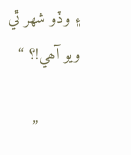۽ وڏو شھر ٿي ويو آھي!؟ “

         ”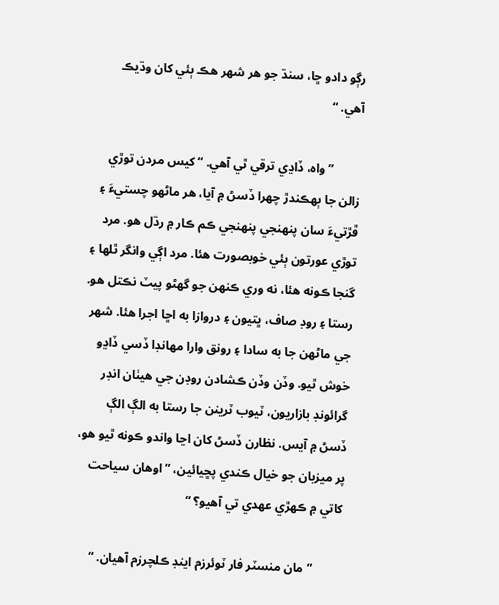رڳو دادو ڇا، سنڌ جو ھر شھر ھڪ ٻئي کان وڌيڪ آھي. “

         ” واہ، ڏاڍي ترقي ٿي آھي. “ کيس مردن توڙي زالن جا ٻھڪندڙ چھرا ڏسڻ ۾ آيا، ھر ماڻھو چستيءَ ۽ ڦڙتيءَ سان پنھنجي پنھنجي ڪم ڪار ۾ رڌل ھو. مرد توڙي عورتون ٻئي خوبصورت ھئا. مرد اڳي وانگر ٿلھا ۽ گنجا ڪونه ھئا، نه وري ڪنھن جو گھڻو پيٽ نڪتل ھو. رستا ۽ روڊ صاف، ڀتيون ۽ دروازا به اڇا اجرا ھئا. شھر جي ماڻھن جا به سادا ۽ رونق وارا مھانڊا ڏسي ڏاڍو خوش ٿيو. وڏن وڏن ڪشادن روڊن جي ھيٺان انڊر گرائونڊ بازاريون، ٽيوب ٽرينن جا رستا به الڳ الڳ  ڏسڻ ۾ آيس. نظارن ڏسڻ کان اڃا واندو ڪونه ٿيو ھو، پر ميزبان جو خيال ڪندي پڇيائين، ” اوھان سياحت کاتي ۾ ڪھڙي عھدي تي آھيو؟ “

         ”مان منسٽر فار ٽوئرزم اينڊ ڪلچرزم آھيان. “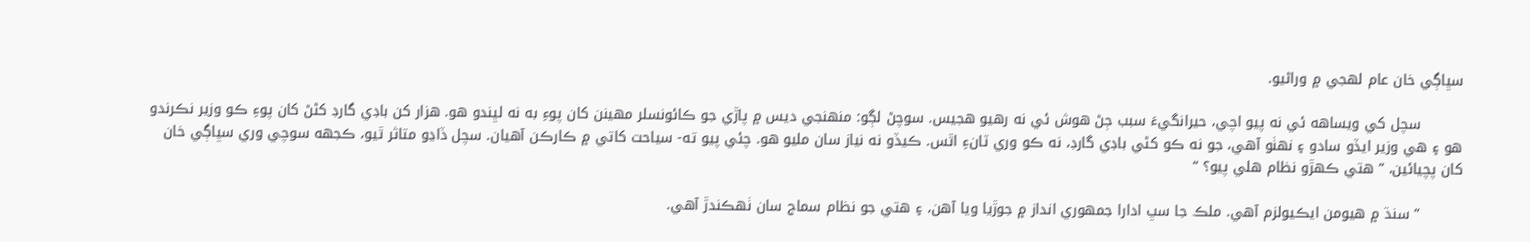سڀاڳي خان عام لھجي ۾ وراڻيو.

         سچل کي ويساھه ئي نه پيو اچي، حيرانگيءَ سبب ڄڻ ھوش ئي نه رھيو ھجيس. سوچڻ لڳو: منھنجي ديس ۾ پاڙي جو ڪائونسلر مھينن کان پوءِ به نه لڀندو ھو. ھزار کن باڊي گارڊ کڻڻ کان پوءِ ڪو وزير نڪرندو ھو ۽ ھي وزير ايڏو سادو ۽ نھٺو آھي، جو نه ڪو کڻي باڊي گارڊ، نه ڪو وري ٽانءِ اٿس. ڪيڏو نه نياز سان مليو ھو. چئي پيو ته- سياحت کاتي ۾ ڪارڪن آھيان. سچل ڏاڍو متاثر ٿيو، ڪجھه سوچي وري سڀاڳي خان کان پچيائين، ” ھتي ڪھڙو نظام ھلي پيو؟ “

         ” سنڌ ۾ ھيومن ايڪيولزم آھي. ملڪ جا سڀ ادارا جمھوري انداز ۾ جوڙيا ويا آھن، ۽ ھتي جو نظام سماج سان ٺھڪندڙ آھي.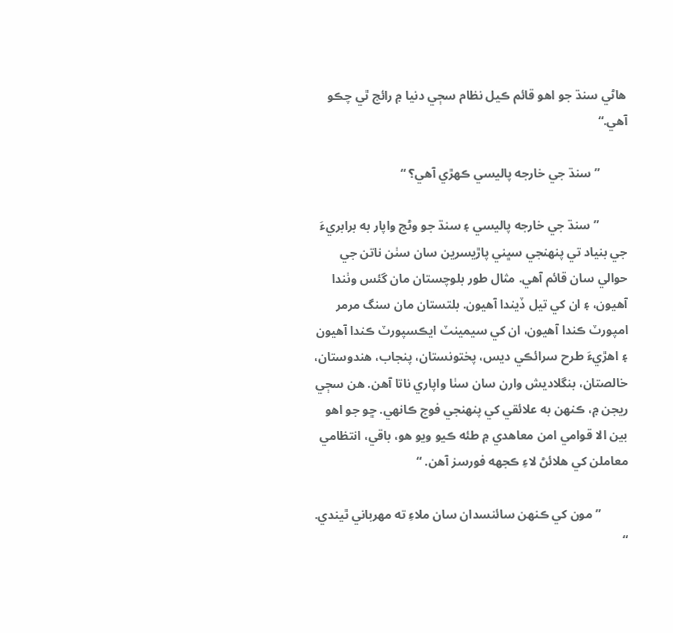ھاڻي سنڌ جو اھو قائم ڪيل نظام سڄي دنيا ۾ رائج ٿي چڪو آھي.“

         ”سنڌ جي خارجه پاليسي ڪھڙي آھي؟ “

         ” سنڌ جي خارجه پاليسي ۽ سنڌ جو وڻج واپار به برابريءَ جي بنياد تي پنھنجي سڀني پاڙيسرين سان سٺن ناتن جي حوالي سان قائم آھي. مثال طور بلوچستان مان گئس وٺندا آھيون، ۽ ان کي تيل ڏيندا آھيون. بلتستان مان سنگ مرمر امپورٽ ڪندا آھيون، ان کي سيمينٽ ايڪسپورٽ ڪندا آھيون ۽ اھڙيءَ طرح سرائڪي ديس، پختونستان، پنجاب، ھندوستان، خالصتان، بنگلاديش وارن سان سٺا واپاري ناتا آھن. ھن سڄي ريجن ۾، ڪنھن به علائقي کي پنھنجي فوج ڪانھي. ڇو جو اھو بين الا قوامي امن معاھدي ۾ طئه ڪيو ويو ھو، باقي، انتظامي معاملن کي ھلائڻ لاءِ ڪجھه فورسز آھن. “

         ” مون کي ڪنھن سائنسدان سان ملاءِ ته مھرباني ٿيندي. “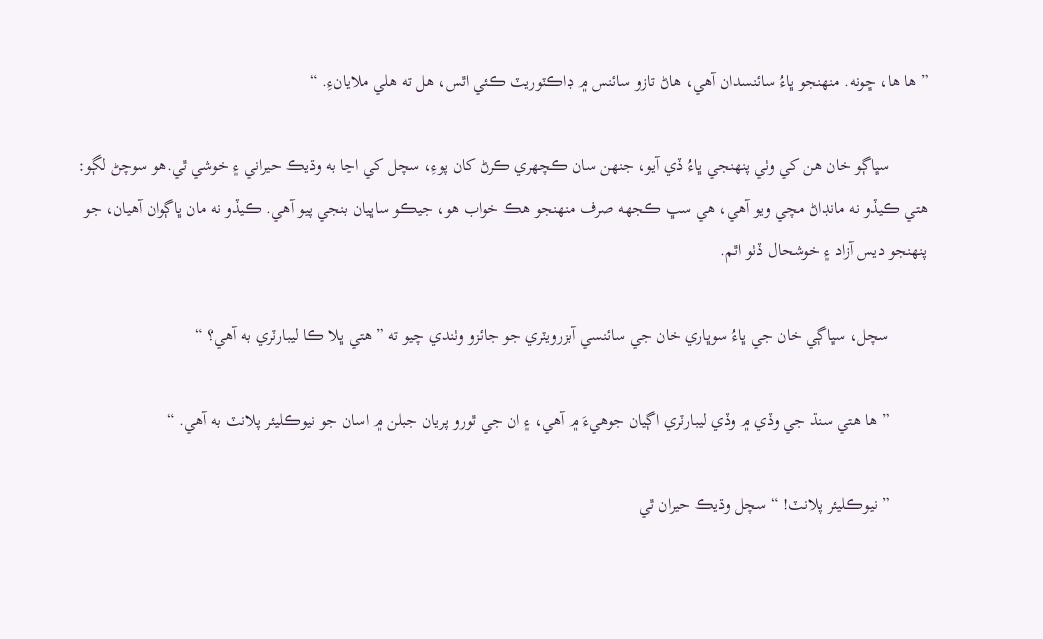” ھا ھا، ڇونه. منھنجو ڀاءُ سائنسدان آھي، ھاڻ تازو سائنس ۾ ڊاڪٽوريٽ ڪئي اٿس، ھل ته ھلي ملايانءِ. “

         سڀاڳو خان ھن کي وٺي پنھنجي ڀاءُ ڏي آيو، جنھن سان ڪچھري ڪرڻ کان پوءِ، سچل کي اڃا به وڌيڪ حيراني ۽ خوشي ٿي.ھو سوچڻ لڳو: ھتي ڪيڏو نه مانڊاڻ مچي ويو آھي، ھي سڀ ڪجھه صرف منھنجو ھڪ خواب ھو، جيڪو ساڀيان بنجي پيو آھي. ڪيڏو نه مان ڀاڳوان آھيان، جو پنھنجو ديس آزاد ۽ خوشحال ڏٺو اٿم.

         سچل، سڀاڳي خان جي ڀاءُ سوڀاري خان جي سائنسي آبزرويٽري جو جائزو وٺندي چيو ته ” ھتي ڀلا ڪا ليبارٽري به آھي؟ “

         ” ھا ھتي سنڌ جي وڏي ۾ وڏي ليبارٽري اڳيان جوھيءَ ۾ آھي، ۽ ان جي ٿورو پريان جبلن ۾ اسان جو نيوڪليئر پلانٽ به آھي. “

         ” نيوڪليئر پلانٽ! “ سچل وڌيڪ حيران ٿي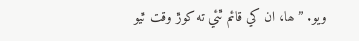ويو. ” ھا، ان کي قائم ٿئي ته کوڙ وقت ٿيو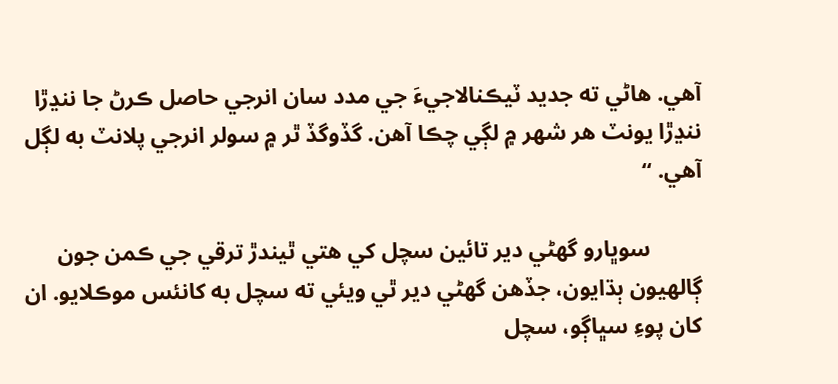آھي. ھاڻي ته جديد ٽيڪنالاجيءَ جي مدد سان انرجي حاصل ڪرڻ جا ننڍڙا ننڍڙا يونٽ ھر شھر ۾ لڳي چڪا آھن. گڏوگڏ ٿر ۾ سولر انرجي پلانٽ به لڳل آھي. “

         سوڀارو گھڻي دير تائين سچل کي ھتي ٿيندڙ ترقي جي ڪمن جون ڳالھيون ٻڌايون، جڏھن گھڻي دير ٿي ويئي ته سچل به کانئس موڪلايو. ان کان پوءِ سڀاڳو، سچل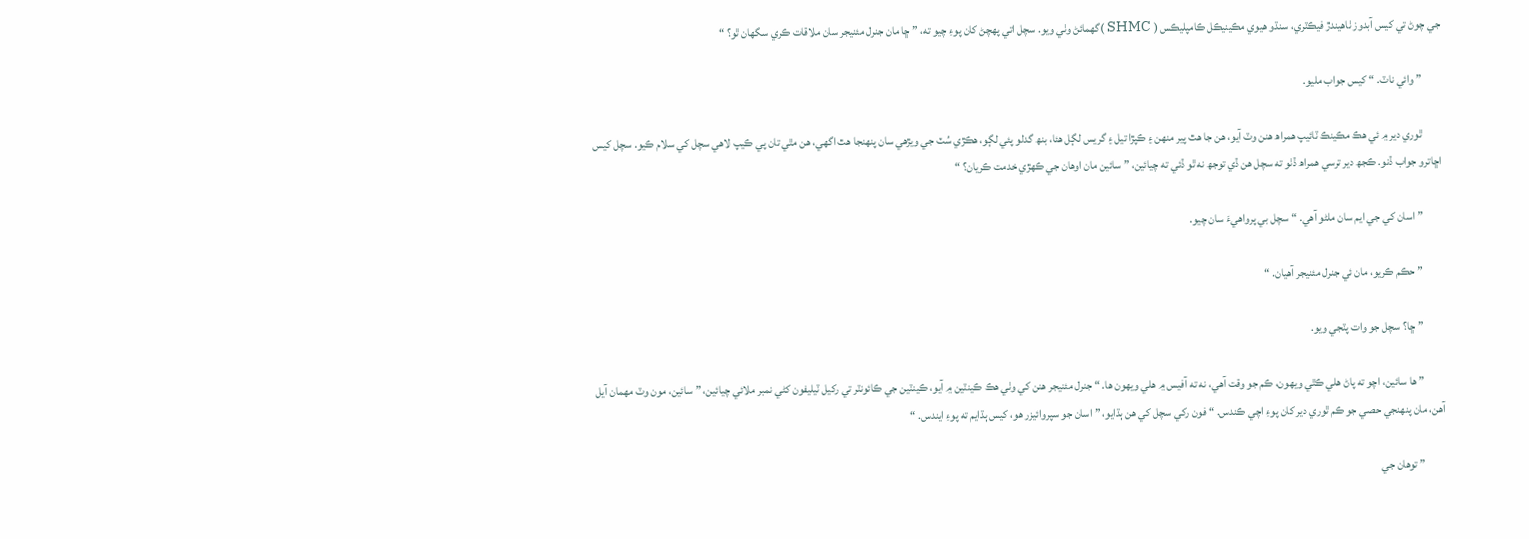جي چوڻ تي کيس آبدوز ٺاھيندڙ فيڪٽري، سنڌو ھيوي مڪينيڪل ڪامپليڪس ( SHMC )گھمائڻ وٺي ويو. سچل اتي پھچڻ کان پوءِ چيو ته، ” ڇا مان جنرل مئنيجر سان ملاقات ڪري سگھان ٿو؟ “

         ” وائي ناٽ. “ کيس جواب مليو.

         ٿوري دير ۾ ئي ھڪ مڪينڪ ٽائيپ ھمراھ ھنن وٽ آيو، ھن جا ھٿ پير منھن ۽ ڪپڙا تيل ۽ گريس لڳل ھئا، بنھ گدلو پئي لڳو، ھڪڙي سُٽ جي ويڙھي سان پنھنجا ھٿ اگھي، ھن مٿي تان پي ڪيپ لاھي سچل کي سلام ڪيو. سچل کيس اڇاترو جواب ڏنو. ڪجھ دير ترسي ھمراھ ڏٺو ته سچل ھن ڏي توجھ نه ٿو ڏئي ته چيائين، ” سائين مان اوھان جي ڪھڙي خدمت ڪريان؟ “

         ” اسان کي جي ايم سان ملڻو آھي. “ سچل بي پرواھيءَ سان چيو.

         ” حڪم ڪريو، مان ئي جنرل مئنيجر آھيان. “

         ” ڇا؟ سچل جو وات پٽجي ويو.

         ” ھا سائين، اچو ته پاڻ ھلي ڪٿي ويھون، ڪم جو وقت آھي، نه ته آفيس ۾ ھلي ويھون ھا. “ جنرل مئنيجر ھنن کي وٺي ھڪ ڪينٽين ۾ آيو، ڪينٽين جي ڪائونٽر تي رکيل ٽيليفون کڻي نمبر ملائي چيائين، ” سائين، مون وٽ مھمان آيل آھن، مان پنھنجي حصي جو ڪم ٿوري دير کان پوءِ اچي ڪندس. “ فون رکي سچل کي ھن ٻڌايو، ” اسان جو سپروائيزر ھو، کيس ٻڌايم ته پوءِ ايندس. “

         ” توھان جي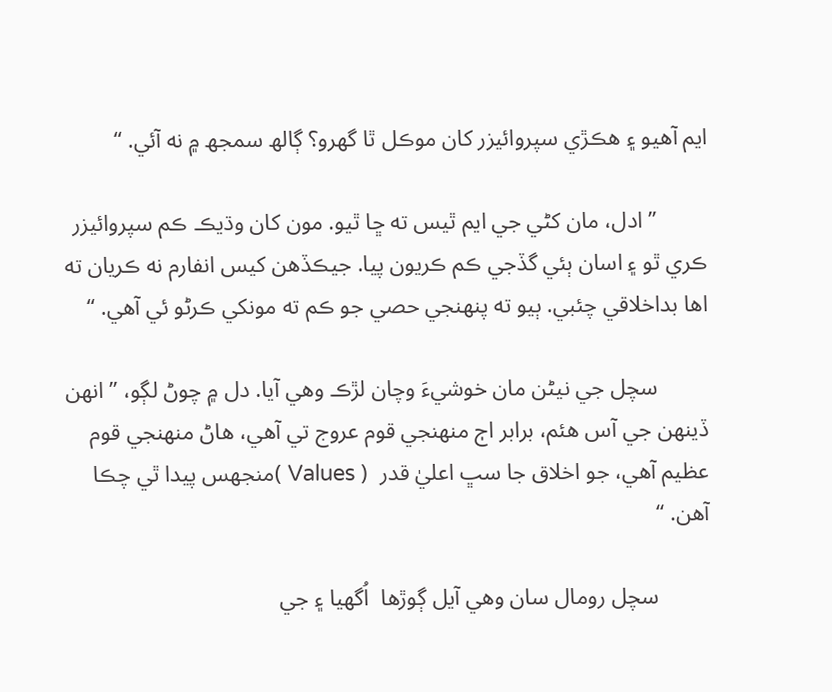ايم آھيو ۽ ھڪڙي سپروائيزر کان موڪل ٿا گھرو؟ ڳالھ سمجھ ۾ نه آئي. “

         ” ادل، مان کڻي جي ايم ٿيس ته ڇا ٿيو. مون کان وڌيڪ ڪم سپروائيزر ڪري ٿو ۽ اسان ٻئي گڏجي ڪم ڪريون پيا. جيڪڏھن کيس انفارم نه ڪريان ته اھا بداخلاقي چئبي. ٻيو ته پنھنجي حصي جو ڪم ته مونکي ڪرڻو ئي آھي. “

         سچل جي نيڻن مان خوشيءَ وچان لڙڪ وھي آيا. دل ۾ چوڻ لڳو، ” انھن ڏينھن جي آس ھئم، برابر اڄ منھنجي قوم عروج تي آھي، ھاڻ منھنجي قوم عظيم آھي، جو اخلاق جا سڀ اعليٰ قدر  ( Values )منجھس پيدا ٿي چڪا آھن. “

         سچل رومال سان وھي آيل ڳوڙھا  اُگھيا ۽ جي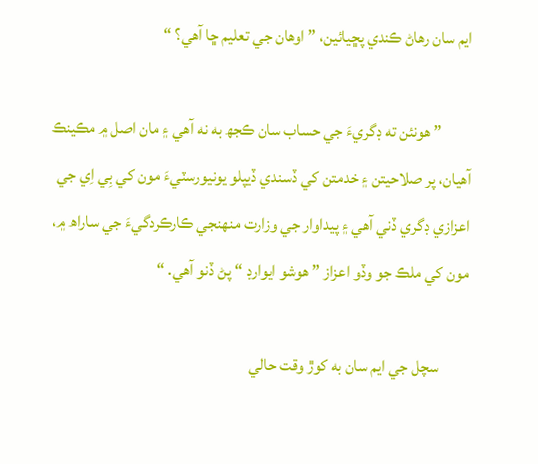ايم سان رھاڻ ڪندي پڇيائين، ” اوھان جي تعليم ڇا آھي؟ “

         ” ھونئن ته ڊگريءَ جي حساب سان ڪجھ به نه آھي ۽ مان اصل ۾ مڪينڪ آھيان، پر صلاحيتن ۽ خدمتن کي ڏسندي ڏيپلو يونيورسٽيءَ مون کي بِي اِي جي اعزازي ڊگري ڏني آھي ۽ پيداوار جي وزارت منھنجي ڪارڪردگيءَ جي ساراھ ۾، مون کي ملڪ جو وڏو اعزاز ” ھوشو ايوارڊ “ پڻ ڏنو آھي. “

         سچل جي ايم سان به کوڙ وقت حالي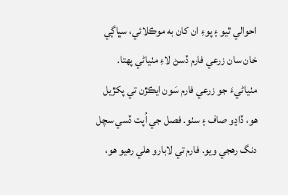احوالي ٿيو ۽ پوءِ ان کان به موڪلائي، سڀاڳي خان سان زرعي فارم ڏسڻ لاءِ مٺياڻي پھتا. مٺياڻيءَ جو زرعي فارم سَون ايڪڙن تي پکڙيل ھو، ڏاڍو صاف ۽ سٺو. فصل جي اُپت ڏسي سچل دنگ رھجي ويو. فارم تي لابارو ھلي رھيو ھو،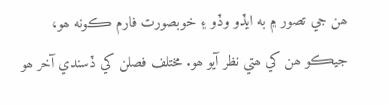ھن جي تصور ۾ به ايڏو وڏو ۽ خوبصورت فارم ڪونه ھو، جيڪو ھن کي ھتي نظر آيو ھو. مختلف فصلن کي ڏسندي آخر ھو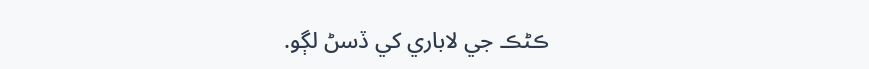ڪڻڪ جي لاباري کي ڏسڻ لڳو.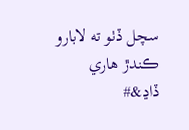سچل ڏٺو ته لابارو ڪندڙ ھاري ڏاڍ&#